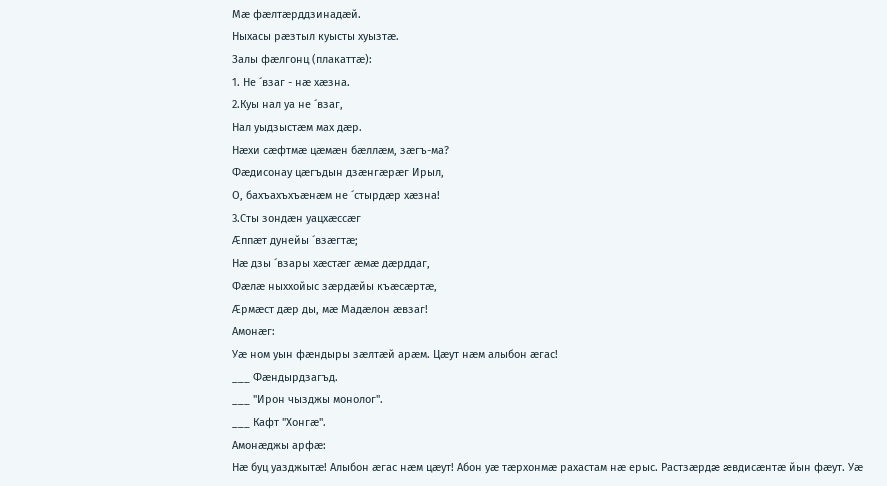Мæ фæлтæрддзинадæй.
Ныхасы рæзтыл куысты хуызтæ.
Залы фæлгонц (плакаттæ):
1. Не ´взаг - нæ хæзна.
2.Куы нал уа не ´взаг,
Нал уыдзыстæм мах дæр.
Нæхи сæфтмæ цæмæн бæллæм, зæгъ-ма?
Фæдисонау цæгъдын дзæнгæрæг Ирыл,
О, бахъахъхъæнæм не ´стырдæр хæзна!
3.Сты зондæн уацхæссæг
Æппæт дунейы ´взæгтæ;
Нæ дзы ´взары хæстæг æмæ дæрддаг,
Фæлæ ныххойыс зæрдæйы къæсæртæ,
Æрмæст дæр ды, мæ Мадæлон æвзаг!
Амонæг:
Уæ ном уын фæндыры зæлтæй арæм. Цæут нæм алыбон æгас!
___ Фæндырдзагъд.
___ "Ирон чызджы монолог".
___ Кафт "Хонгæ".
Амонæджы арфæ:
Нæ буц уазджытæ! Алыбон æгас нæм цæут! Абон уæ тæрхонмæ рахастам нæ ерыс. Растзæрдæ æвдисæнтæ йын фæут. Уæ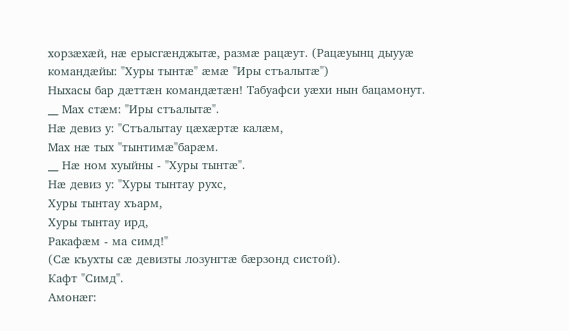хорзæхæй, нæ ерысгæнджытæ, размæ рацæут. (Рацæуынц дыууæ командæйы: "Хуры тынтæ" æмæ "Иры стъалытæ")
Ныхасы бар дæттæн командæтæн! Табуафси уæхи нын бацамонут.
__ Мах стæм: "Иры стъалытæ".
Нæ девиз у: "Стъалытау цæхæртæ калæм,
Мах нæ тых "тынтимæ"барæм.
__ Нæ ном хуыйны - "Хуры тынтæ".
Нæ девиз у: "Хуры тынтау рухс,
Хуры тынтау хъарм,
Хуры тынтау ирд,
Ракафæм - ма симд!"
(Сæ къухты сæ девизты лозунгтæ бæрзонд систой).
Кафт "Симд".
Амонæг: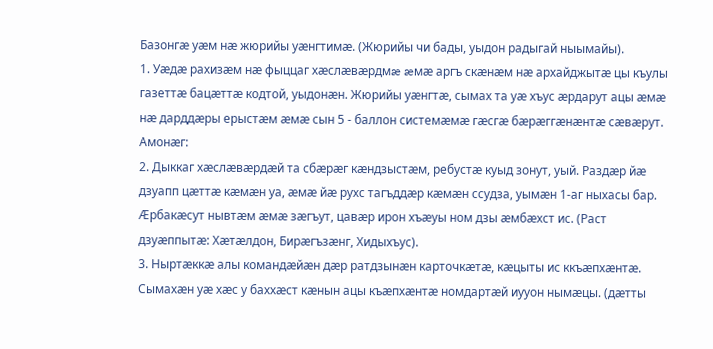Базонгæ уæм нæ жюрийы уæнгтимæ. (Жюрийы чи бады, уыдон радыгай ныымайы).
1. Уæдæ рахизæм нæ фыццаг хæслæвæрдмæ æмæ аргъ скæнæм нæ архайджытæ цы къулы газеттæ бацæттæ кодтой, уыдонæн. Жюрийы уæнгтæ, сымах та уæ хъус æрдарут ацы æмæ нæ дарддæры ерыстæм æмæ сын 5 - баллон системæмæ гæсгæ бæрæггæнæнтæ сæвæрут.
Амонæг:
2. Дыккаг хæслæвæрдæй та сбæрæг кæндзыстæм, ребустæ куыд зонут, уый. Раздæр йæ дзуапп цæттæ кæмæн уа, æмæ йæ рухс тагъддæр кæмæн ссудза, уымæн 1-аг ныхасы бар. Æрбакæсут нывтæм æмæ зæгъут, цавæр ирон хъæуы ном дзы æмбæхст ис. (Раст дзуæппытæ: Хæтæлдон, Бирæгъзæнг, Хидыхъус).
3. Ныртæккæ алы командæйæн дæр ратдзынæн карточкæтæ, кæцыты ис ккъæпхæнтæ. Сымахæн уæ хæс у баххæст кæнын ацы къæпхæнтæ номдартæй иууон нымæцы. (дæтты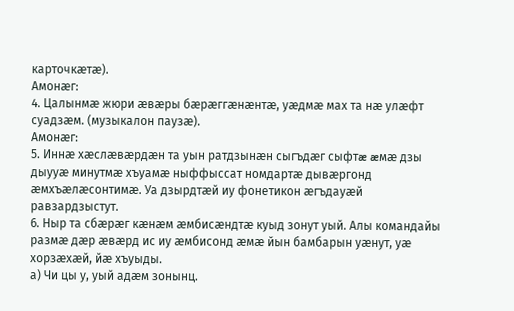карточкæтæ).
Амонæг:
4. Цалынмæ жюри æвæры бæрæггæнæнтæ, уæдмæ мах та нæ улæфт суадзæм. (музыкалон паузæ).
Амонæг:
5. Иннæ хæслæвæрдæн та уын ратдзынæн сыгъдæг сыфтæ æмæ дзы дыууæ минутмæ хъуамæ ныффыссат номдартæ дывæргонд æмхъæлæсонтимæ. Уа дзырдтæй иу фонетикон æгъдауæй равзардзыстут.
6. Ныр та сбæрæг кæнæм æмбисæндтæ куыд зонут уый. Алы командайы размæ дæр æвæрд ис иу æмбисонд æмæ йын бамбарын уæнут, уæ хорзæхæй, йæ хъуыды.
а) Чи цы у, уый адæм зонынц.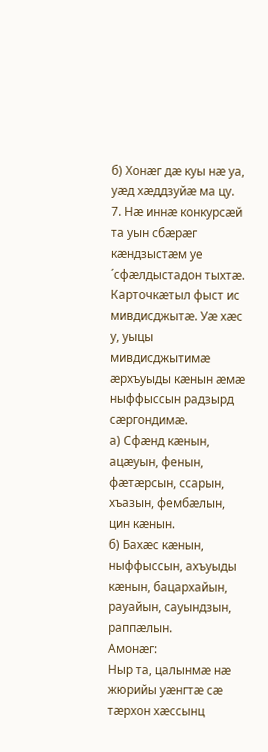б) Хонæг дæ куы нæ уа, уæд хæддзуйæ ма цу.
7. Нæ иннæ конкурсæй та уын сбæрæг кæндзыстæм уе ´сфæлдыстадон тыхтæ. Карточкæтыл фыст ис мивдисджытæ. Уæ хæс у, уыцы мивдисджытимæ æрхъуыды кæнын æмæ ныффыссын радзырд сæргондимæ.
а) Сфæнд кæнын, ацæуын, фенын, фæтæрсын, ссарын, хъазын, фембæлын, цин кæнын.
б) Бахæс кæнын, ныффыссын, ахъуыды кæнын, бацархайын, рауайын, сауындзын, раппæлын.
Амонæг:
Ныр та, цалынмæ нæ жюрийы уæнгтæ сæ тæрхон хæссынц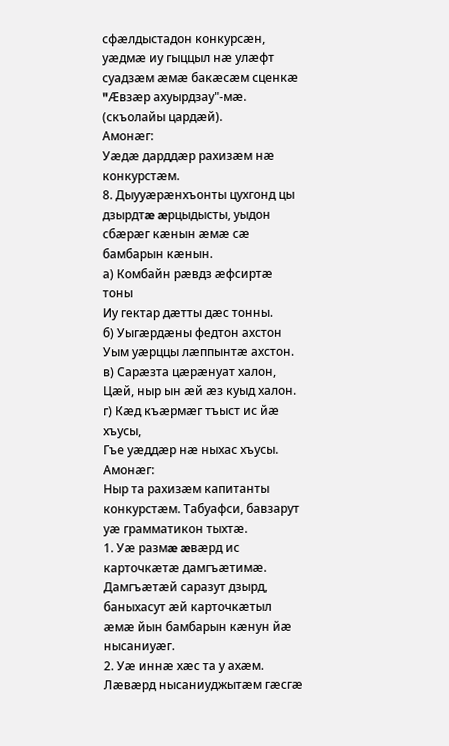сфæлдыстадон конкурсæн, уæдмæ иу гыццыл нæ улæфт суадзæм æмæ бакæсæм сценкæ "Æвзæр ахуырдзау"-мæ. (скъолайы цардæй).
Амонæг:
Уæдæ дарддæр рахизæм нæ конкурстæм.
8. Дыууæрæнхъонты цухгонд цы дзырдтæ æрцыдысты, уыдон сбæрæг кæнын æмæ сæ бамбарын кæнын.
а) Комбайн рæвдз æфсиртæ тоны
Иу гектар дæтты дæс тонны.
б) Уыгæрдæны федтон ахстон
Уым уæрццы лæппынтæ ахстон.
в) Сарæзта цæрæнуат халон,
Цæй, ныр ын æй æз куыд халон.
г) Кæд къæрмæг тъыст ис йæ хъусы,
Гъе уæддæр нæ ныхас хъусы.
Амонæг:
Ныр та рахизæм капитанты конкурстæм. Табуафси, бавзарут уæ грамматикон тыхтæ.
1. Уæ размæ æвæрд ис карточкæтæ дамгъæтимæ. Дамгъæтæй саразут дзырд, баныхасут æй карточкæтыл æмæ йын бамбарын кæнун йæ нысаниуæг.
2. Уæ иннæ хæс та у ахæм. Лæвæрд нысаниуджытæм гæсгæ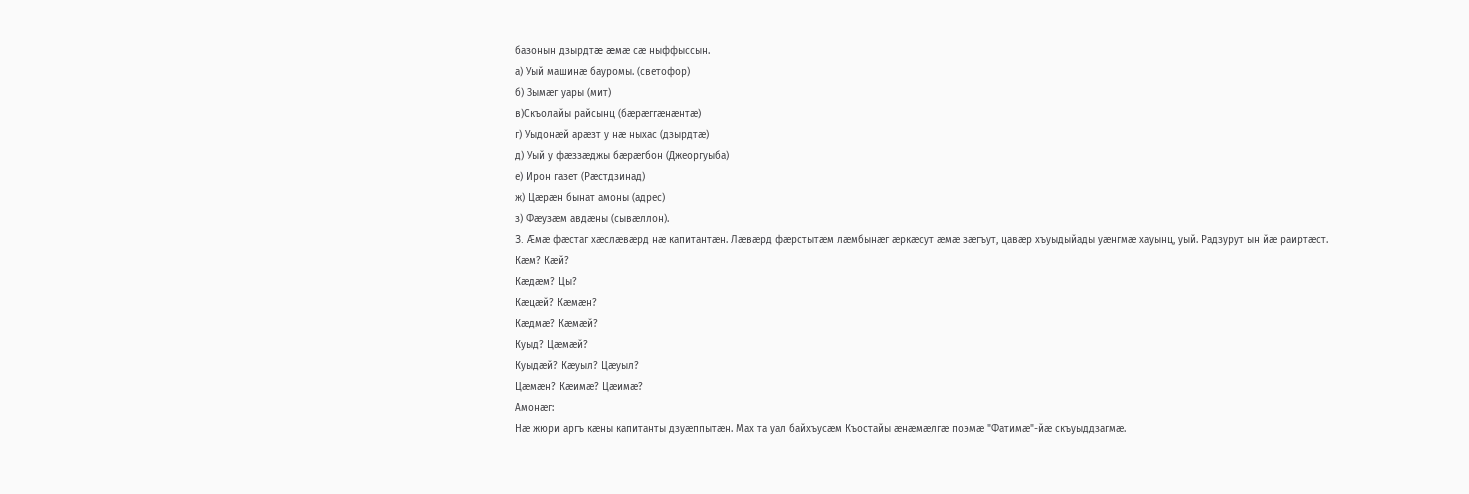базонын дзырдтæ æмæ сæ ныффыссын.
а) Уый машинæ бауромы. (светофор)
б) Зымæг уары (мит)
в)Скъолайы райсынц (бæрæггæнæнтæ)
г) Уыдонæй арæзт у нæ ныхас (дзырдтæ)
д) Уый у фæззæджы бæрæгбон (Джеоргуыба)
е) Ирон газет (Рæстдзинад)
ж) Цæрæн бынат амоны (адрес)
з) Фæузæм авдæны (сывæллон).
3. Æмæ фæстаг хæслæвæрд нæ капитантæн. Лæвæрд фæрстытæм лæмбынæг æркæсут æмæ зæгъут, цавæр хъуыдыйады уæнгмæ хауынц, уый. Радзурут ын йæ раиртæст.
Кæм? Кæй?
Кæдæм? Цы?
Кæцæй? Кæмæн?
Кæдмæ? Кæмæй?
Куыд? Цæмæй?
Куыдæй? Кæуыл? Цæуыл?
Цæмæн? Кæимæ? Цæимæ?
Амонæг:
Нæ жюри аргъ кæны капитанты дзуæппытæн. Мах та уал байхъусæм Къостайы æнæмæлгæ поэмæ "Фатимæ"-йæ скъуыддзагмæ.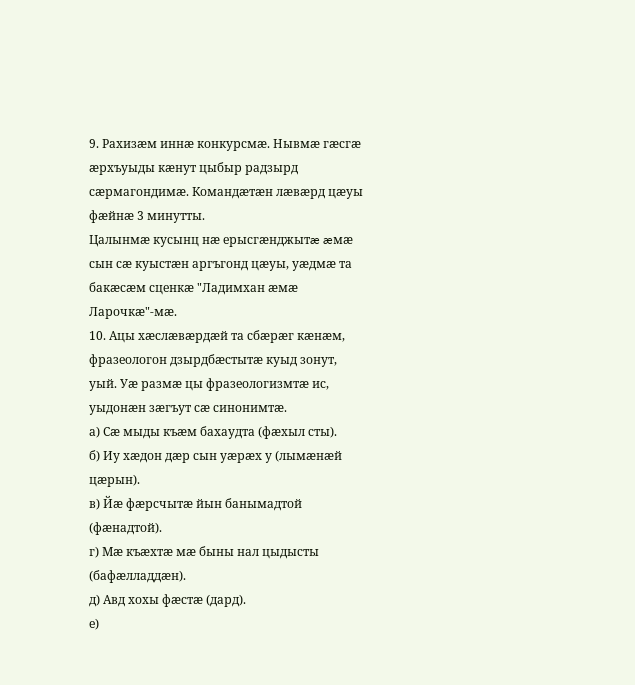9. Рахизæм иннæ конкурсмæ. Нывмæ гæсгæ æрхъуыды кæнут цыбыр радзырд сæрмагондимæ. Командæтæн лæвæрд цæуы фæйнæ 3 минутты.
Цалынмæ кусынц нæ ерысгæнджытæ æмæ сын сæ куыстæн аргъгонд цæуы, уæдмæ та бакæсæм сценкæ "Ладимхан æмæ Ларочкæ"-мæ.
10. Ацы хæслæвæрдæй та сбæрæг кæнæм, фразеологон дзырдбæстытæ куыд зонут, уый. Уæ размæ цы фразеологизмтæ ис, уыдонæн зæгъут сæ синонимтæ.
а) Сæ мыды къæм бахаудта (фæхыл сты).
б) Иу хæдон дæр сын уæрæх у (лымæнæй цæрын).
в) Йæ фæрсчытæ йын банымадтой (фæнадтой).
г) Мæ къæхтæ мæ быны нал цыдысты (бафæлладдæн).
д) Авд хохы фæстæ (дард).
е)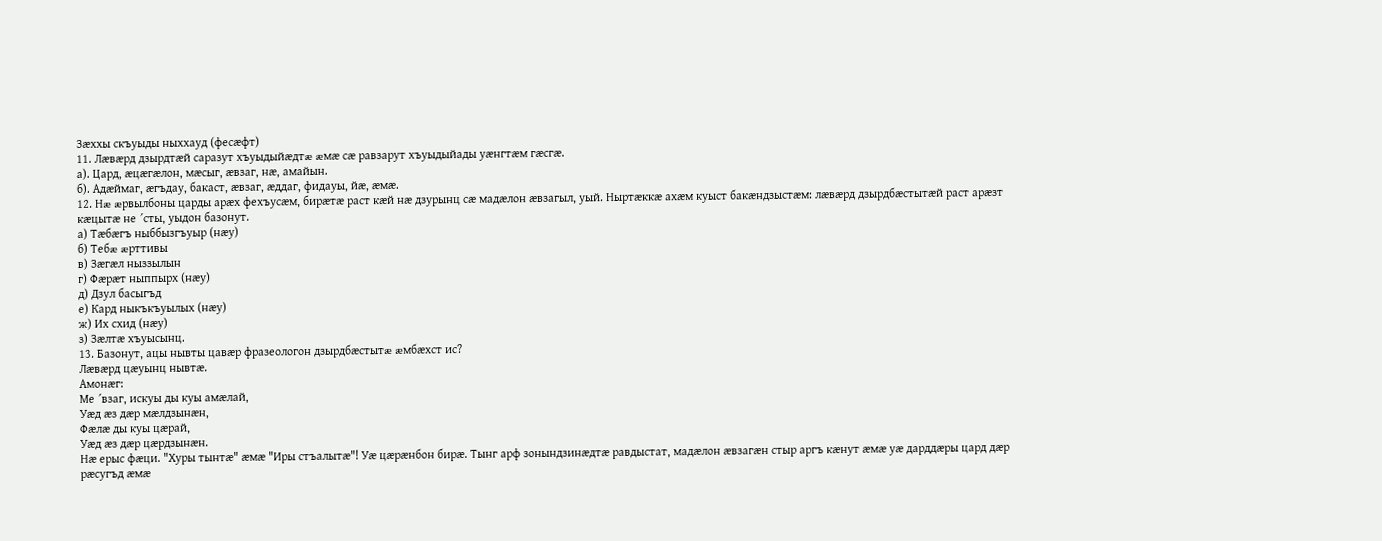Зæххы скъуыды ныххауд (фесæфт)
11. Лæвæрд дзырдтæй саразут хъуыдыйæдтæ æмæ сæ равзарут хъуыдыйады уæнгтæм гæсгæ.
а). Цард, æцæгæлон, мæсыг, æвзаг, нæ, амайын.
б). Адæймаг, æгъдау, бакаст, æвзаг, æддаг, фидауы, йæ, æмæ.
12. Нæ æрвылбоны царды арæх фехъусæм, бирæтæ раст кæй нæ дзурынц сæ мадæлон æвзагыл, уый. Ныртæккæ ахæм куыст бакæндзыстæм: лæвæрд дзырдбæстытæй раст арæзт кæцытæ не ´сты, уыдон базонут.
а) Тæбæгъ ныббызгъуыр (нæу)
б) Тебæ æрттивы
в) Зæгæл ныззылын
г) Фæрæт ныппырх (нæу)
д) Дзул басыгъд
е) Кард ныкъкъуылых (нæу)
ж) Их схид (нæу)
з) Зæлтæ хъуысынц.
13. Базонут, ацы нывты цавæр фразеологон дзырдбæстытæ æмбæхст ис?
Лæвæрд цæуынц нывтæ.
Амонæг:
Ме ´взаг, искуы ды куы амæлай,
Уæд æз дæр мæлдзынæн,
Фæлæ ды куы цæрай,
Уæд æз дæр цæрдзынæн.
Нæ ерыс фæци. "Хуры тынтæ" æмæ "Иры стъалытæ"! Уæ цæрæнбон бирæ. Тынг арф зонындзинæдтæ равдыстат, мадæлон æвзагæн стыр аргъ кæнут æмæ уæ дарддæры цард дæр рæсугъд æмæ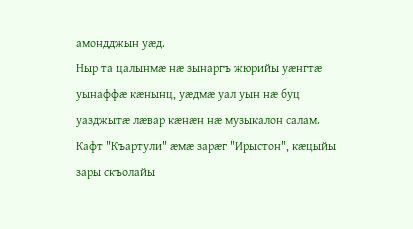амондджын уæд.
Ныр та цалынмæ нæ зынаргъ жюрийы уæнгтæ уынаффæ кæнынц, уæдмæ уал уын нæ буц уазджытæ лæвар кæнæн нæ музыкалон салам.
Кафт "Къартули" æмæ зарæг "Ирыстон", кæцыйы зары скъолайы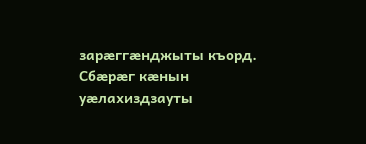зарæггæнджыты къорд.
Сбæрæг кæнын уæлахиздзауты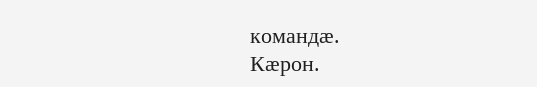командæ.
Кæрон.